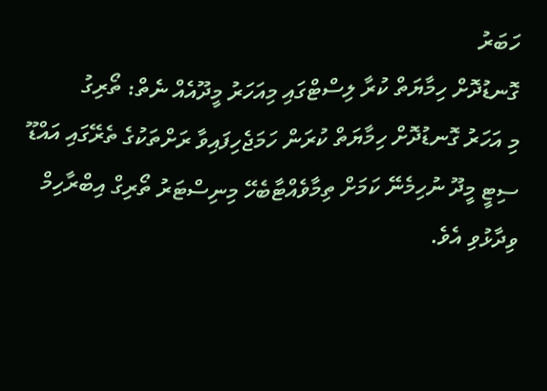ހަބަރު
ގޮނޑުދޮށް ހިމާޔަތް ކުރާ ލިސްޓްގައި މިއަހަރު މީދޫއެއް ނެތް: ތޯރިގު
މި އަހަރު ގޮނޑުދޮށް ހިމާޔަތް ކުރަން ހަމަޖެހިފައިވާ ރަށްތަކުގެ ތެރޭގައި އައްޑޫ ސިޓީ މީދޫ ނުހިމެނޭ ކަމަށް ތިމާވެއްޓާބެހޭ މިނިސްޓަރު ތޯރިގް އިބްރާހިމް ވިދާޅުވި އެވެ.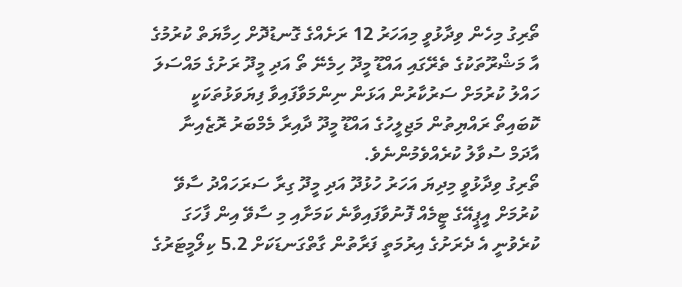ތޯރިގު މިހެން ވިދާޅުވީ މިއަހަރު 12 ރަށެއްގެ ގޮނޑުދޮށް ހިމާޔަތް ކުރުމުގެ އާ މަޝްރޫތަކުގެ ތެރޭގައި އައްޑޫ މީދޫ ހިމެނޭ ތޯ އަދި މީދޫ ރަށުގެ މައްސަލަ ހައްލު ކުރުމަށް ސަރުކާރުން އަޅަން ނިންމަވާފައިވާ ފިޔަވަޅުތަކަކީ ކޮބައިތޯ ރައްޔިތުން މަޖިލީހުގެ އައްޑޫ މީދޫ ދާއިރާ މެމްބަރު ރޮޒެއިނާ އާދަމް ސުވާލު ކުރެއްވެމުންނެވެ.
ތޯރިގު ވިދާޅުވީ މިދިޔަ އަހަރު ހުޅުދޫ އަދި މީދޫ ގިރާ ސަރަހައްދު ސާވޭ ކުރުމަށް އީޕީއޭގެ ޓީމެއް ފޮނުވާފައިވާނެ ކަމަށާއި މި ސާވޭ އިން ފާހަގަ ކުރެވުނީ އެ ދެރަށުގެ އިރުމަތީ ފަރާތުން ގާތްގަނޑަކަށް 5.2 ކިލޯމީޓަރުގެ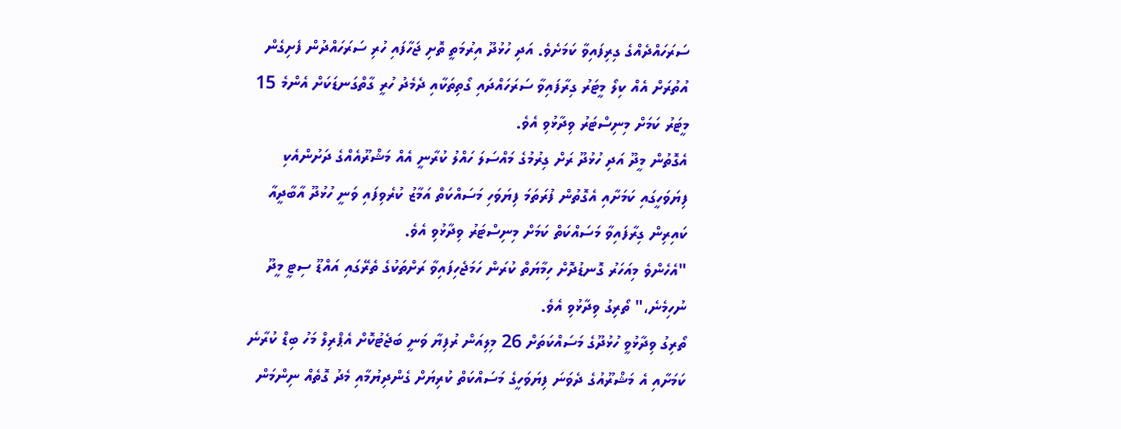ސަރަހައްދެއްގެ ގިރިފައިވާ ކަމަށެވެ. އަދި ހުޅުދޫ އިރުމަތީ ތޮށި ޖަހާފައި ހުރި ސަރަހައްދުން ފެށިގެން އުތުރަށް އެއް ކިލޯ މީޓަރު ގިރާފައިވާ ސަރަހައްދައި ގޯތިތަކާއި ދެމެދު ހުރީ ގާތްގަނޑަކަށް އެންމެ 15 މީޓަރު ކަމަށް މިނިސްޓަރު ވިދާޅުވި އެވެ.
އެގޮތުން މީދޫ އަދި ހުޅުދޫ ރަށް ގިރުމުގެ މައްސަލަ ހައްލު ކުރާނީ އެއް މަޝްރޫއެއްގެ ދަށުންއެކި ފިޔަވަހީގައި ކަމަށާއި އެގޮތުން ފުރަތަމަ ފިޔަވަހި މަސައްކަތް އަމާޒު ކުރެވިފައި ވަނީ ހުޅުދޫ އާބާދީއާ ކައިރިން ގިރާފައިވާ މަސައްކަތް ކަމަށް މިނިސްޓަރު ވިދާޅުވި އެވެ.
"އެހެންވެ މިއަހަރު ގޮނޑުދޮށް ހިމާޔަތް ކުރަން ހަމަޖެހިފައިވާ ރަށްތަކުގެ ތެރޭގައި އައްޑޫ ސިޓީ މީދޫ ނުހިމެނެ،" ތޯރިގު ވިދާޅުވި އެވެ.
ތޯރިގު ވިދާޅުވީ ހުޅުދޫގެ މަސައްކަތަށް 26 މިލިއަން ރުފިޔާ ވަނީ ބަޖެޓުކޮށް އެޕްރިލް މަހު ބިޑް ކުރާނެ ކަމަށާއި އެ މަޝްރޫއުގެ ދެވަނަ ފިޔަވަހީގެ މަސައްކަތް ކުރިޔަށް ގެންދިޔުމާއި މެދު ގޮތެއް ނިންމަން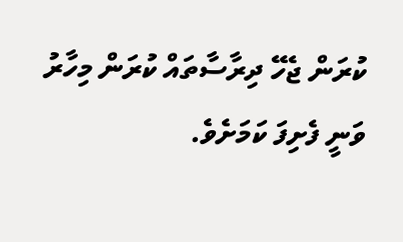ކުރަން ޖެހޭ ދިރާސާތައް ކުރަން މިހާރު ވަނީ ފެށިފަ ކަމަށެވެ.